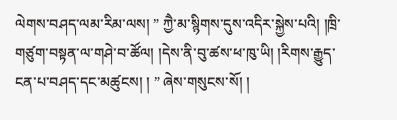ལེགས་བཤད་ལམ་རིམ་ལས། ” ཀྱཻ་མ་སྙིགས་དུས་འདིར་སྐྱེས་པའི། །ཁྲི་གཙུག་བསྟན་ལ་གཤེ་བ་ཚོལ། །དེས་ནི་བུ་ཚས་ཕ་ཁུ་ཡི། །རིགས་རྒྱུད་ངན་པ་བཤད་དང་མཚུངས། ། ” ཞེས་གསུངས་སོ། །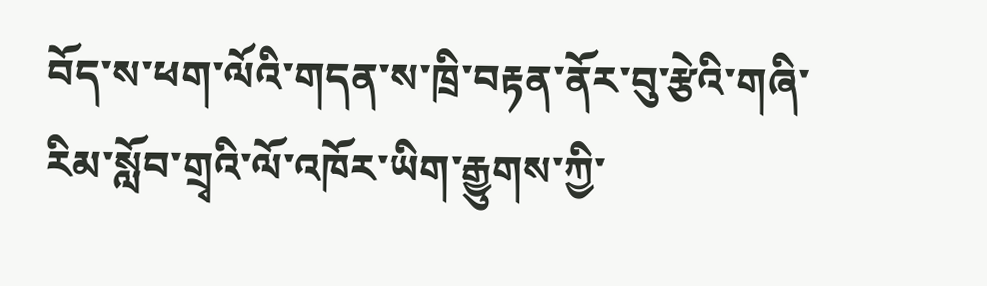བོད་ས་ཕག་ལོའི་གདན་ས་ཁྲི་བརྟན་ནོར་བུ་རྩེའི་གཞི་རིམ་སློབ་གྲྭའི་ལོ་འཁོར་ཡིག་རྒྱུགས་ཀྱི་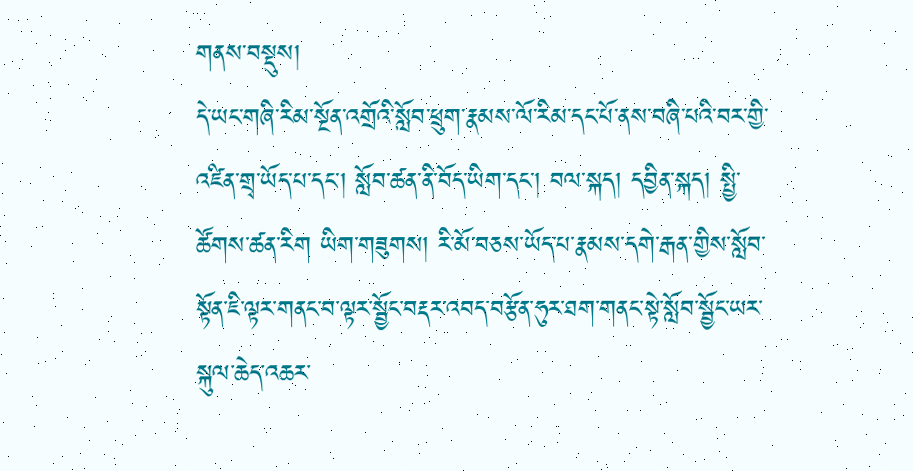གནས་བསྡུས།
དེ་ཡང་གཞི་རིམ་སྔོན་འགྲོའི་སློབ་ཕྲུག་རྣམས་ལོ་རིམ་དང་པོ་ནས་བཞི་པའི་བར་གྱི་འཛིན་གྲྭ་ཡོད་པ་དང་། སློབ་ཚན་ནི་བོད་ཡིག་དང་། བལ་སྐད། དབྱིན་སྐད། སྤྱི་ཚོགས་ཚན་རིག ཡིག་གཟུགས། རི་མོ་བཅས་ཡོད་པ་རྣམས་དགེ་རྒན་གྱིས་སློབ་སྟོན་ཇི་ལྟར་གནང་བ་ལྟར་སྦྱོང་བརྡར་འབད་བརྩོན་ཧུར་ཐག་གནང་སྟེ་སློབ་སྦྱོང་ཡར་སྐུལ་ཆེད་འཆར་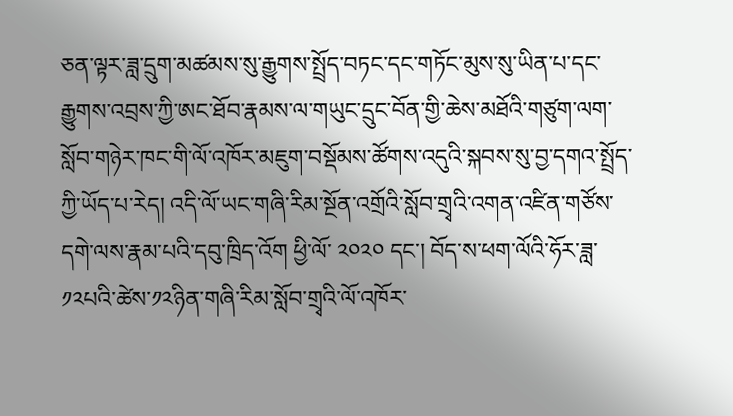ཅན་ལྟར་ཟླ་དྲུག་མཚམས་སུ་རྒྱུགས་སྤྲོད་བཏང་དང་གཏོང་མུས་སུ་ཡིན་པ་དང་རྒྱུགས་འབྲས་ཀྱི་ཨང་ཐོབ་རྣམས་ལ་གཡུང་དྲུང་བོན་གྱི་ཆེས་མཐོའི་གཙུག་ལག་སློབ་གཉེར་ཁང་གི་ལོ་འཁོར་མཇུག་བསྡོམས་ཚོགས་འདུའི་སྐབས་སུ་བྱ་དགའ་སྤྲོད་ཀྱི་ཡོད་པ་རེད། འདི་ལོ་ཡང་གཞི་རིམ་སྔོན་འགྲོའི་སློབ་གྲྭའི་འགན་འཛིན་གཙོས་དགེ་ལས་རྣམ་པའི་དབུ་ཁྲིད་འོག ཕྱི་ལོ་ ༢༠༢༠ དང་། བོད་ས་ཕག་ལོའི་ཧོར་ཟླ་༡༢པའི་ཚེས་༡༢ཉིན་གཞི་རིམ་སློབ་གྲྭའི་ལོ་འཁོར་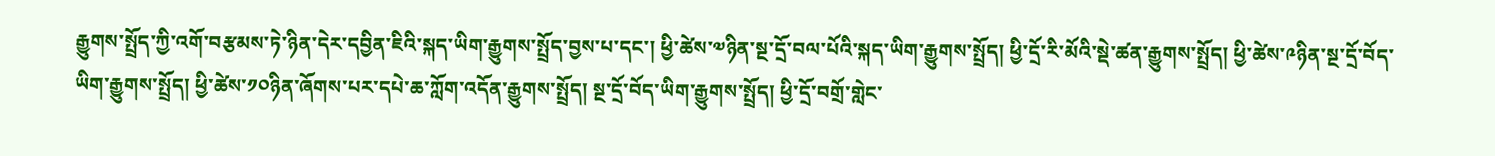རྒྱུགས་སྤྲོད་ཀྱི་འགོ་བརྩམས་ཏེ་ཉིན་དེར་དབྱིན་ཇིའི་སྐད་ཡིག་རྒྱུགས་སྤྲོད་བྱས་པ་དང་། ཕྱི་ཚེས་༧ཉིན་སྔ་དྲོ་བལ་པོའི་སྐད་ཡིག་རྒྱུགས་སྤྲོད། ཕྱི་དྲོ་རི་མོའི་སྡེ་ཚན་རྒྱུགས་སྤྲོད། ཕྱི་ཚེས་༩ཉིན་སྔ་དྲོ་བོད་ཡིག་རྒྱུགས་སྤྲོད། ཕྱི་ཚེས་༡༠ཉིན་ཞོགས་པར་དཔེ་ཆ་ཀློག་འདོན་རྒྱུགས་སྤྲོད། སྔ་དྲོ་བོད་ཡིག་རྒྱུགས་སྤྲོད། ཕྱི་དྲོ་བགྲོ་གླེང་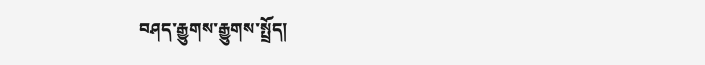བཤད་རྒྱུགས་རྒྱུགས་སྤྲོད།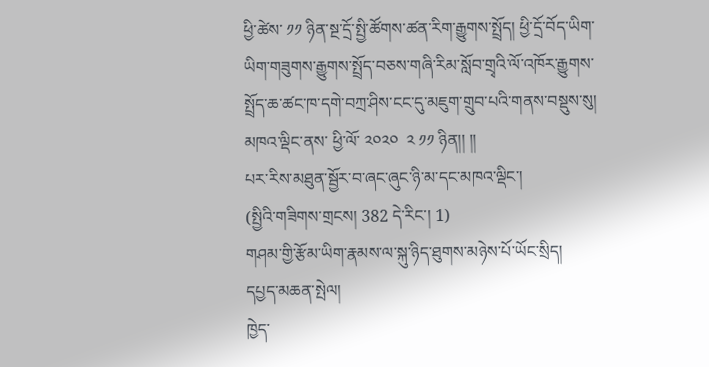ཕྱི་ཚེས་ ༡༡ ཉིན་སྔ་དྲོ་སྤྱི་ཚོགས་ཚན་རིག་རྒྱུགས་སྤྲོད། ཕྱི་དྲོ་བོད་ཡིག་ཡིག་གཟུགས་རྒྱུགས་སྤྲོད་བཅས་གཞི་རིམ་སློབ་གྲྭའི་ལོ་འཁོར་རྒྱུགས་སྤྲོད་ཆ་ཚང་ཁ་དགེ་བཀྲ་ཤིས་ངང་དུ་མཇུག་གྲུབ་པའི་གནས་བསྡུས་སུ།
མཁའ་ལྡིང་ནས་ ཕྱི་ལོ་ ༢༠༢༠  ༢ ༡༡ ཉིན།། །།
པར་རིས་མཐུན་སྦྱོར་བ་ཞང་ཞུང་ཉི་མ་དང་མཁའ་ལྡིང་།
(སྤྱིའི་གཟིགས་གྲངས། 382 དེ་རིང་། 1)
གཤམ་གྱི་རྩོམ་ཡིག་རྣམས་ལ་སྐུ་ཉིད་ཐུགས་མཉེས་པོ་ཡོང་སྲིད།
དཔྱད་མཆན་སྤེལ།
ཁྱེད་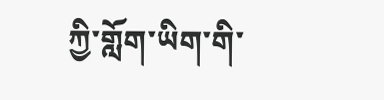ཀྱི་གློག་ཡིག་གི་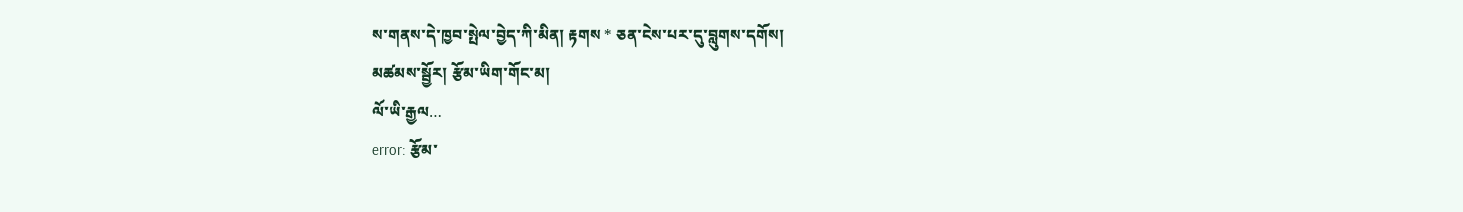ས་གནས་དེ་ཁྱབ་སྤེལ་བྱེད་ཀི་མིན། རྟགས * ཅན་ངེས་པར་དུ་བླུགས་དགོས།
མཚམས་སྦྱོར། རྩོམ་ཡིག་གོང་མ།
ལོ་ཡི་རྒྱལ…
error: རྩོམ་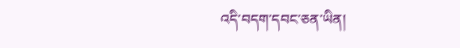འདི་བདག་དབང་ཅན་ཡིན།